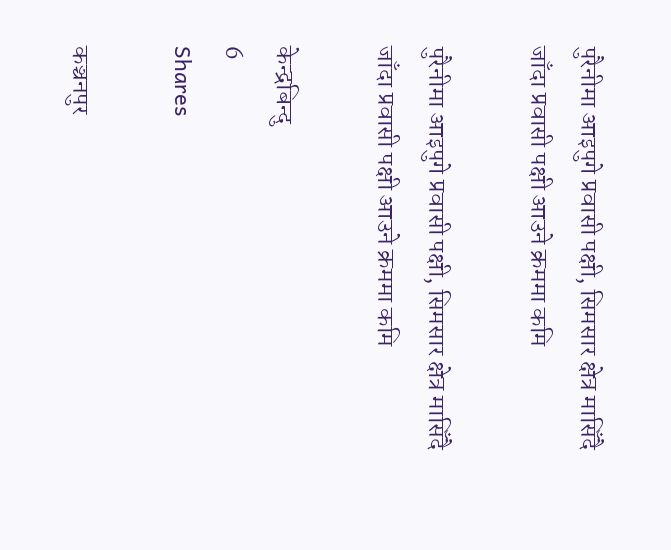पुरैनीमा आइपुगे प्रवासी पक्षी, सिमसार क्षेत्र मासिँदै जाँदा प्रवासी पक्षी आउने क्रममा कमि

पुरैनीमा आइपुगे प्रवासी पक्षी, सिमसार क्षेत्र मासिँदै जाँदा प्रवासी पक्षी आउने क्रममा कमि

केन्द्रबिन्दु
6
Shares

कञ्चनपुर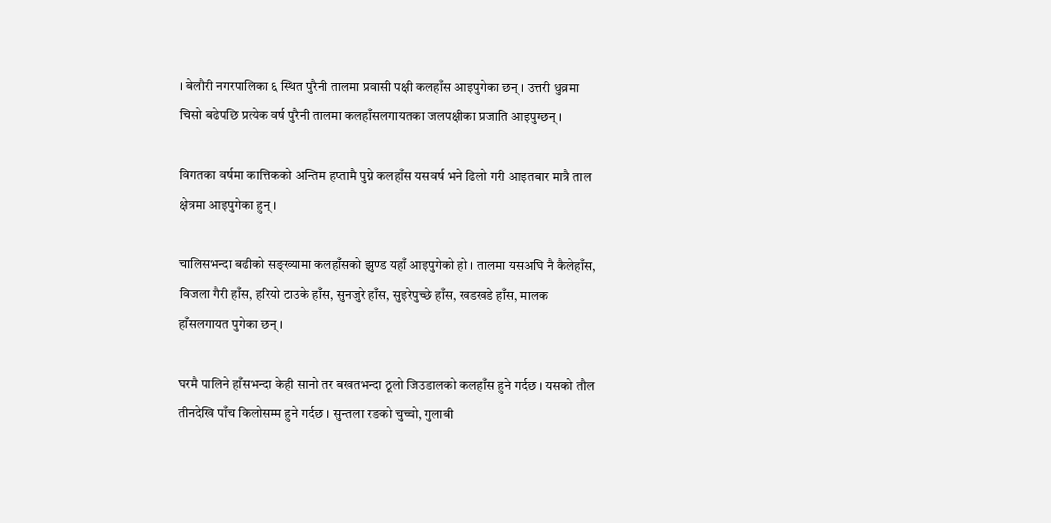। बेलौरी नगरपालिका ६ स्थित पुरैनी तालमा प्रवासी पक्षी कलहाँस आइपुगेका छन् । उत्तरी धुव्रमा चिसो बढेपछि प्रत्येक वर्ष पुरैनी तालमा कलहाँसलगायतका जलपक्षीका प्रजाति आइपुग्छन् ।

विगतका वर्षमा कात्तिकको अन्तिम हप्तामै पुग्ने कलहाँस यसवर्ष भने ढिलो गरी आइतबार मात्रै ताल क्षेत्रमा आइपुगेका हुन् ।

चालिसभन्दा बढीको सङ्ख्यामा कलहाँसको झुण्ड यहाँ आइपुगेको हो । तालमा यसअघि नै कैलेहाँस, विजला गैरी हाँस, हरियो टाउके हाँस, सुनजुरे हाँस, सुइरेपुच्छे हाँस, खडखडे हाँस, मालक हाँसलगायत पुगेका छन् ।

घरमै पालिने हाँसभन्दा केही सानो तर बखतभन्दा ठूलो जिउडालको कलहाँस हुने गर्दछ । यसको तौल तीनदेखि पाँच किलोसम्म हुने गर्दछ । सुन्तला रङको चुच्चो, गुलाबी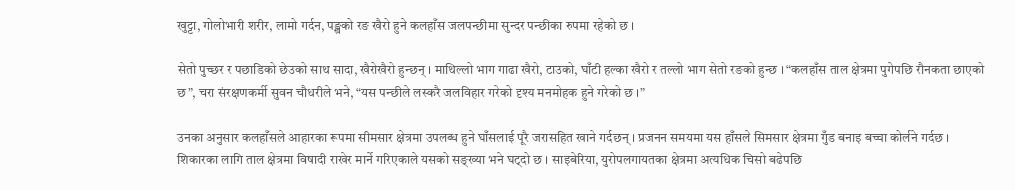खुट्टा, गोलोभारी शरीर, लामो गर्दन, पङ्खको रङ खैरो हुने कलहाँस जलपन्छीमा सुन्दर पन्छीका रुपमा रहेको छ ।

सेतो पुच्छर र पछाडिको छेउको साथ सादा, खैरोखैरो हुन्छन् । माथिल्लो भाग गाढा खैरो, टाउको, घाँटी हल्का खैरो र तल्लो भाग सेतो रङको हुन्छ । “कलहाँस ताल क्षेत्रमा पुगेपछि रौनकता छाएको छ”, चरा संरक्षणकर्मी सुवन चौधरीले भने, “यस पन्छीले लस्करै जलविहार गरेको दृश्य मनमोहक हुने गरेको छ ।”

उनका अनुसार कलहाँसले आहारका रूपमा सीमसार क्षेत्रमा उपलब्ध हुने घाँसलाई पूरै जरासहित खाने गर्दछन् । प्रजनन समयमा यस हाँसले सिमसार क्षेत्रमा गुँड बनाइ बच्चा कोर्लने गर्दछ । शिकारका लागि ताल क्षेत्रमा विषादी राखेर मार्ने गरिएकाले यसको सङ्ख्या भने घट्दो छ । साइबेरिया, युरोपलगायतका क्षेत्रमा अत्यधिक चिसो बढेपछि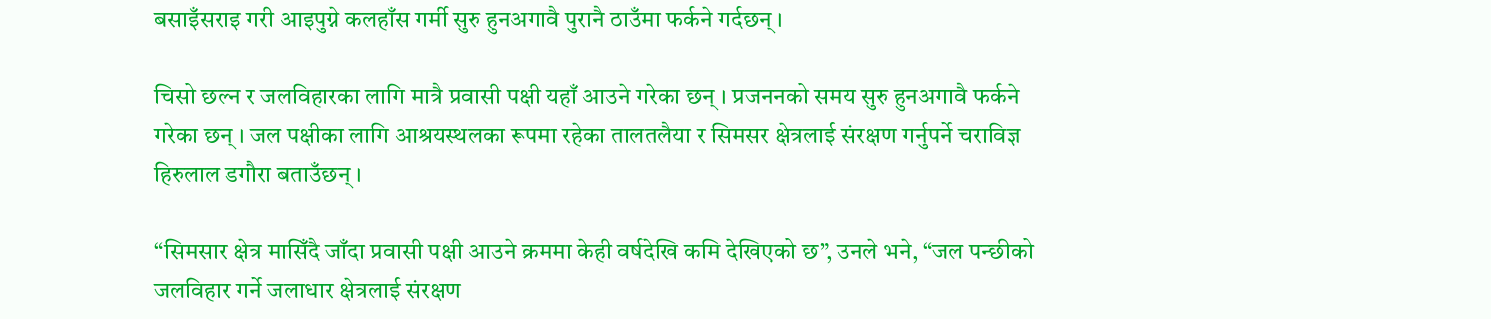बसाइँसराइ गरी आइपुग्ने कलहाँस गर्मी सुरु हुनअगावै पुरानै ठाउँमा फर्कने गर्दछन् ।

चिसो छल्न र जलविहारका लागि मात्रै प्रवासी पक्षी यहाँ आउने गरेका छन् । प्रजननको समय सुरु हुनअगावै फर्कने गरेका छन् । जल पक्षीका लागि आश्रयस्थलका रूपमा रहेका तालतलैया र सिमसर क्षेत्रलाई संरक्षण गर्नुपर्ने चराविज्ञ हिरुलाल डगौरा बताउँछन् ।

“सिमसार क्षेत्र मासिँदै जाँदा प्रवासी पक्षी आउने क्रममा केही वर्षदेखि कमि देखिएको छ”, उनले भने, “जल पन्छीको जलविहार गर्ने जलाधार क्षेत्रलाई संरक्षण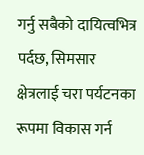गर्नु सबैको दायित्वभित्र पर्दछ, सिमसार क्षेत्रलाई चरा पर्यटनका रूपमा विकास गर्न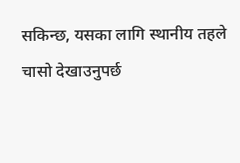सकिन्छ, यसका लागि स्थानीय तहले चासो देखाउनुपर्छ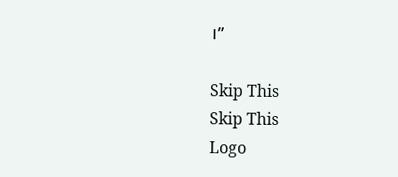।”

Skip This
Skip This
Logo